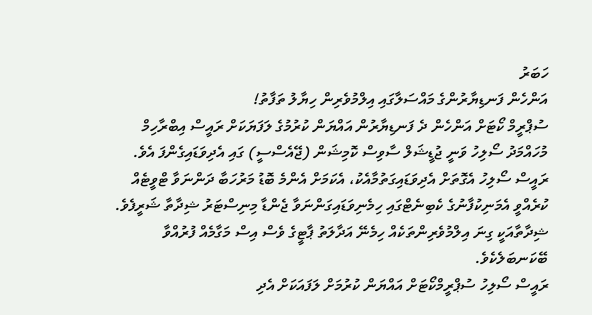ހަބަރު
އަންހެން ފަނޑިޔާރުންގެ މައްސަލާގައި އިލްމުވެރިން ހިޔާލު ތަފާތު!
ސުޕްރީމް ކޯޓަށް އަންހެން ދެ ފަނޑިޔާރުން އައްޔަން ކުރުމުގެ ލަފަޔަކަށް ރައީސް އިބްރާހިމް މުހައްމަދު ސޯލިހު ވަނީ ޖުޑީޝަލް ސާވިސް ކޮމިޝަން (ޖޭއެސްސީ) ގައި އެދިވަޑައިގެންފަ އެވެ. ރައީސް ސޯލިހު އެގޮތަށް އެދިވަޑައިގަތުމާއެކު، އެކަމަށް އެންމެ ބޮޑު މަރުހަބާ ދަންނަވާ ޓްވީޓެއް ކުރެއްވީ އެމަނިކުފާނުގެ ކެބިނެޓްގައި ހިމެނިވަޑައިގަންނަވާ ޖެންޑާ މިނިސްޓަރު ޝިދާތާ ޝަރީފެވެ. ޝިދާތާއަކީ ގިނަ އިލްމުވެރިންތަކެއް ހިމެނޭ އަދާލަތު ޕާޓީގެ ވެސް އިސް މަގާމެއް ފުރުއްވާ ބޭކަނބަލެކެވެ.
ރައީސް ސޯލިހު ސުޕްރީމްކޯޓަށް އައްޔަން ކުރުމަށް ލަފައަކަށް އެދި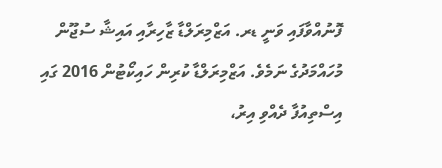ފޮނުއްވާފައި ވަނީ ޑރ. އަޒްމިރަލްޑާ ޒާހިރާއި އައިޝާ ސުޖޫން މުހައްމަދުގެ ނަމެވެ. އަޒްމިރަލްޑާ ކުރިން ހައިކޯޓުން 2016 ގައި އިސްތިއުފާ ދެއްވި އިރު،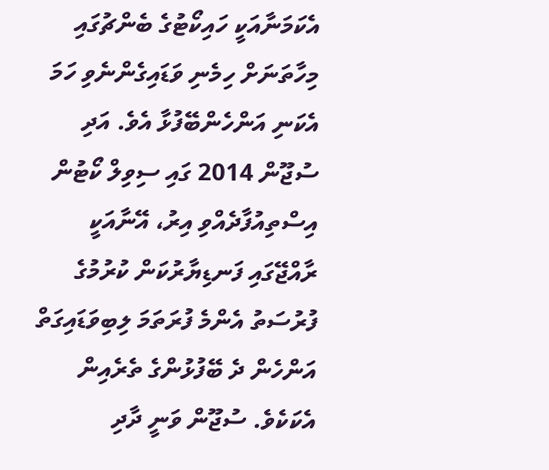އެކަމަނާއަކީ ހައިކޯޓުގެ ބެންޗުގައި މިހާތަނަށް ހިމެނި ވަޑައިގެންނެވި ހަމަ އެކަނި އަންހެންބޭފުޅާ އެވެ. އަދި ސުޖޫން 2014 ގައި ސިވިލް ކޯޓުން އިސްތިއުފާދެއްވި އިރު، އޭނާއަކީ ރާއްޖޭގައި ފަނޑިޔާރުކަން ކުރުމުގެ ފުރުސަތު އެންމެ ފުރަތަމަ ލިބިވަޑައިގަތް އަންހެން ދެ ބޭފުޅުންގެ ތެރެއިން އެކަކެވެ. ސުޖޫން ވަނީ ދާދި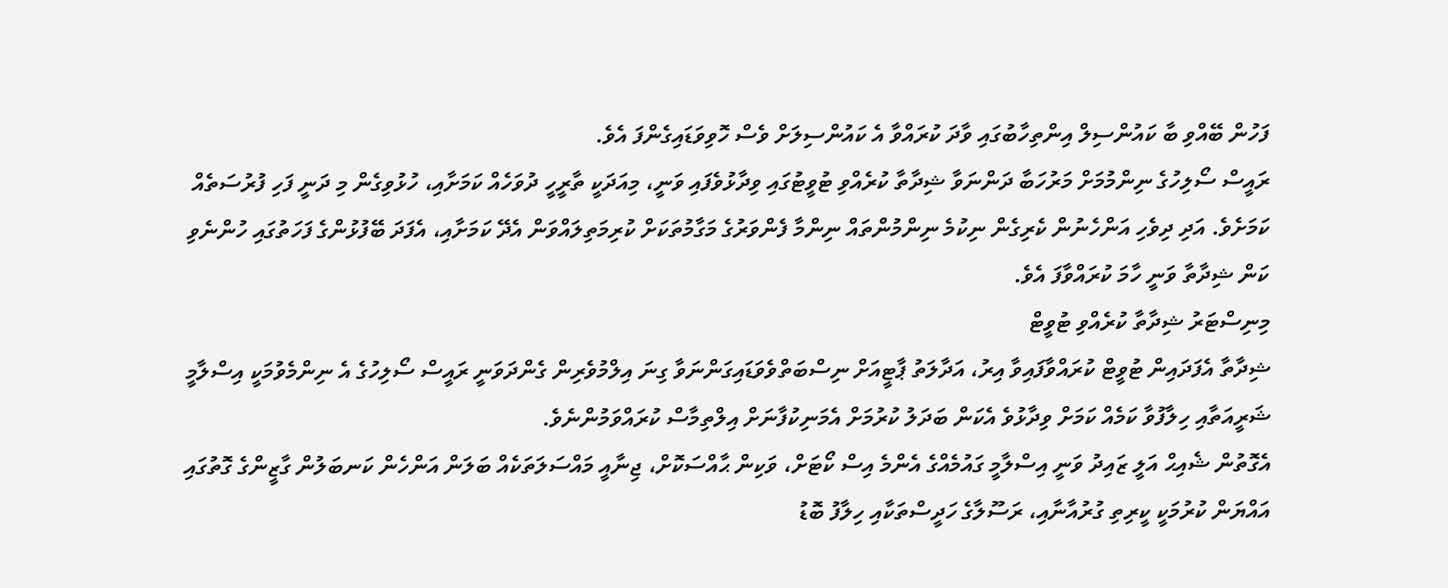ފަހުން ބޭއްވި ބާ ކައުންސިލް އިންތިހާބުގައި ވާދަ ކުރައްވާ އެ ކައުންސިލަށް ވެސް ހޮވިވަޑައިގެންފަ އެވެ.
ރައީސް ސޯލިހުގެ ނިންމުމަށް މަރުހަބާ ދަންނަވާ ޝިދާތާ ކުރެއްވި ޓުވީޓުގައި ވިދާޅުވެފައި ވަނީ، މިއަދަކީ ތާރީހީ ދުވަހެއް ކަމަށާއި، ހުޅުވިގެން މި ދަނީ ފަހި ފުރުސަތެއް ކަމަށެވެ. އަދި ދިވެހި އަންހެނުން ކެރިގެން ނިކުމެ ނިންމުންތައް ނިންމާ ފެންވަރުގެ މަގާމުތަކަށް ކުރިމަތިލައްވަން އެދޭ ކަމަށާއި، އެފަދަ ބޭފުޅުންގެ ފަހަތުގައި ހުންނެވި ކަން ޝިދާތާ ވަނީ ހާމަ ކުރައްވާފަ އެވެ.
މިނިސްޓަރު ޝިދާތާ ކުރެއްވި ޓުވީޓް
ޝިދާތާ އެފަދައިން ޓުވީޓް ކުރައްވާފައިވާ އިރު، އަދާލަތު ޕާޓީއަށް ނިސްބަތްވެވަޑައިގަންނަވާ ގިނަ އިލްމުވެރިން ގެންދަވަނީ ރައީސް ސޯލިހުގެ އެ ނިންމެވުމަކީ އިސްލާމީ ޝަރީއަތާއި ހިލާފުވާ ކަމެއް ކަމަށް ވިދާޅުވެ އެކަން ބަދަލު ކުރުމަށް އެމަނިކުފާނަށް އިލްތިމާސް ކުރައްވަމުންނެވެ.
އެގޮތުން ޝެއިޙް އަލީ ޒައިދު ވަނީ އިސްލާމީ ގައުމެއްގެ އެންމެ އިސް ކޯޓަށް، ވަކިން ޙާއްސަކޮށް، ޖިނާއީ މައްސަލަތަކެއް ބަލަން އަންހެން ކަނބަލުން ގާޒީންގެ ގޮތުގައި އައްޔަން ކުރުމަކީ ކީރިތި ގުރުއާނާއި، ރަސޫލާގެ ހަދީސްތަކާއި ހިލާފު ބޮޑު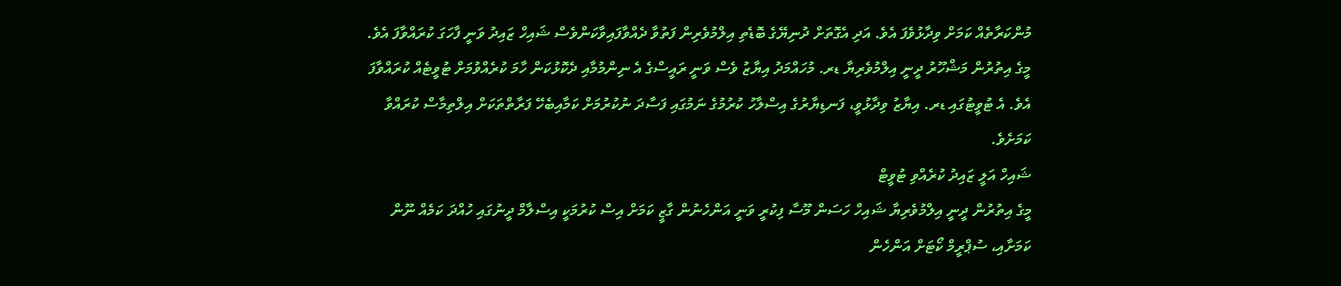މުންކަރާތެއް ކަމަށް ވިދާޅުވެފަ އެވެ. އަދި އެގޮތަށް ދުނިޔޭގެ ބޮޑެތި އިލްމުވެރިން ފަތުވާ ދެއްވާފައިވާކަންވެސް ޝައިހް ޒައިދު ވަނީ ފާހަގަ ކުރައްވާފަ އެވެ.
މީގެ އިތުރުން މަޝްހޫރު ދީނީ އިލްމުވެރިޔާ ޑރ. މުހައްމަދު އިޔާޒު ވެސް ވަނީ ރައީސްގެ އެ ނިންމުމާއި ދެކޮޅުކަން ހާމަ ކުރެއްވުމަށް ޓުވީޓެއް ކުރައްވާފަ އެވެ. އެ ޓުވީޓުގައި ޑރ. އިޔާޒު ވިދާޅުވީ، ފަނޑިޔާރުގެ އިސްލާހު ކުރުމުގެ ނަމުގައި ފަސާދަ ނުކުރުމަށް ކަމާއިބެހޭ ފަރާތްތަކަށް އިލްތިމާސް ކުރައްވާ ކަމަށެވެ.
ޝައިހް އަލީ ޒައިދު ކުރެއްވި ޓުވީޓް
މީގެ އިތުރުން ދީނީ އިލްމުވެރިޔާ ޝައިހް ހަސަން މޫސާ ފިކުރީ ވަނީ އަންހެނުން ގާޒީ ކަމަށް އިސް ކުރުމަކީ އިސްލާމް ދީނުގައި ހުއްދަ ކަމެއް ނޫން ކަމަށާއި، ސުޕްރީމް ކޯޓަށް އަންހެން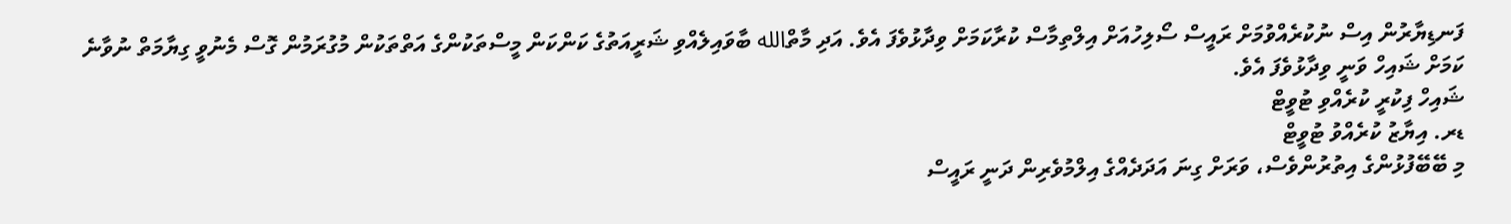ފަނޑިޔާރުން އިސް ނުކުރެއްވުމަށް ރައީސް ސޯލިހުއަށް އިލްތިމާސް ކުރާކަމަށް ވިދާޅުވެފަ އެވެ. އަދި މާތްالله ބާވައިލެއްވި ޝަރީއަތުގެ ކަންކަން މީސްތަކުންގެ އަތްތަކުން މުގުރަމުން ގޮސް މެނުވީ ގިޔާމަތް ނުވާނެ ކަމަށް ޝައިހް ވަނީ ވިދާޅުވެފަ އެވެ.
ޝައިހް ފިކުރީ ކުރެއްވި ޓުވީޓް
ޑރ. އިޔާޒު ކުރެއްވު ޓުވީޓް
މި ބޭބޭފުޅުންގެ އިތުރުންވެސް، ވަރަށް ގިނަ އަދަދެއްގެ އިލްމުވެރިން ދަނީ ރައީސް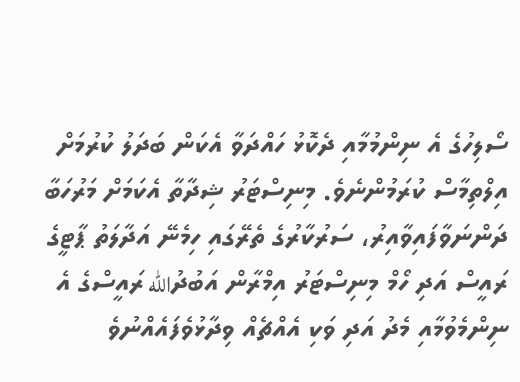ސޯލިހުގެ އެ ނިންމުމާއި ދެކޮޅު ހައްދަވާ އެކަން ބަދަލު ކުރުމަށް އިލްތިމާސް ކުރަމުންނެވެ. މިނިސްޓަރު ޝިދާތާ އެކަމަށް މަރުހަބާ ދަންނަވާފައިވާއިރު، ސަރުކާރުގެ ތެރޭގައި ހިމެނޭ އަދާލަތު ޕާޓީގެ ރައީސް އަދި ހޯމް މިނިސްޓަރު އިމްރާން އަބުދުالله ރައީސްގެ އެ ނިންމެވުމާއި މެދު އަދި ވަކި އެއްޗެއް ވިދާޅުވެފައެއްނުވެ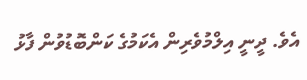އެވެ. ދީނީ އިލްމުވެރިން އެކަމުގެ ކަންބޮޑުވުން ފާޅު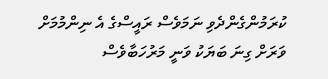ކުރަމުންގެންދެވި ނަމަވެސް ރައީސްގެ އެ ނިންމުމަށް ވަރަށް ގިނަ ބަޔަކު ވަނީ މަރުހަބާވެސް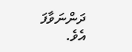ދަންނަވާފަ އެވެ.